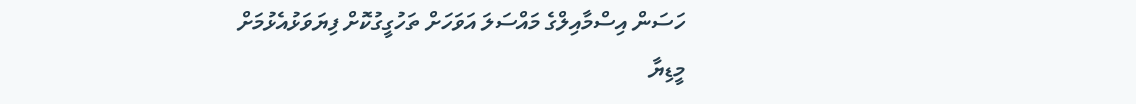ހަސަން އިސްމާއިލްގެ މައްސަލަ އަވަހަށް ތަހުގީގުކޮށް ފިޔަވަޅުއެޅުމަށް މީޑިޔާ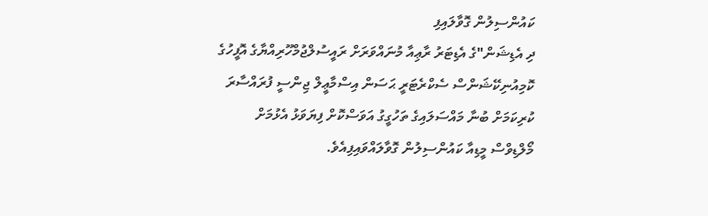ކައުންސިލުން ގޮވާލައިފި
ދި އެޑިޝަން"ގެ އެޑިޓަރު ރާޢިއާ މުނައްވަރަށް ރައީސުލްޖުމްހޫރިއްޔާގެ އޮފީހުގެ ކޮމިއުނިކޭޝަންސް ސެކްރެޓަރީ ޙަސަން އިސްމާޢީލް ޖިންސީ ފުރައްސާރަ ކުރިކަމަށް ބުނާ މައްސަލައިގެ ތަހުގީގު އަވަސްކޮށް ފިޔަވަޅު އެޅުމަށް މޯލްޑިވްސް މީޑިއާ ކައުންސިލުން ގޮވާލައްވައިފިއެވެ.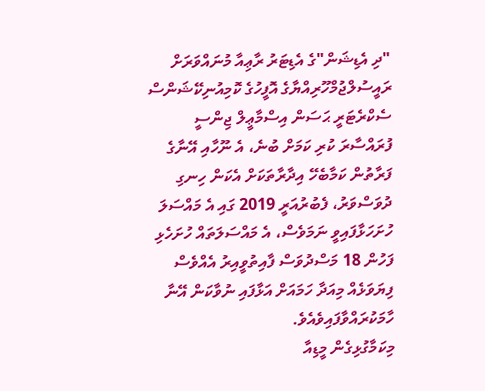"ދި އެޑިޝަން"ގެ އެޑިޓަރު ރާޢިއާ މުނައްވަރަށް ރައީސުލްޖުމްހޫރިއްޔާގެ އޮފީހުގެ ކޮމިއުނިކޭޝަންސް ސެކްރެޓަރީ ޙަސަން އިސްމާޢީލް ޖިންސީ ފުރައްސާރަ ކުރި ކަމަށް ބުނެ، އެ ނޫހާއި އޭނާގެ ފަރާތުން ކަމާބެހޭ އިދާރާތަކަށް އެކަން ހިނގި ދުވަސްވަރު، ފެބުރުއަރީ 2019 ގައި އެ މައްސަލަ ހުށަހަޅާފައިވީ ނަމަވެސް، އެ މައްސަލަތައް ހުށަހެޅި ފަހުން 18 މަސްދުވަސް ފާއިތުވީއިރު އެއްވެސް ފިޔަވަޅެއް މިއަދާ ހަމައަށް އަޅާފައި ނުވާކަން އޭނާ ހާމަކުރައްވާފައިވެއެވެ.
މިކަމާގުޅިގެން މީޑިއާ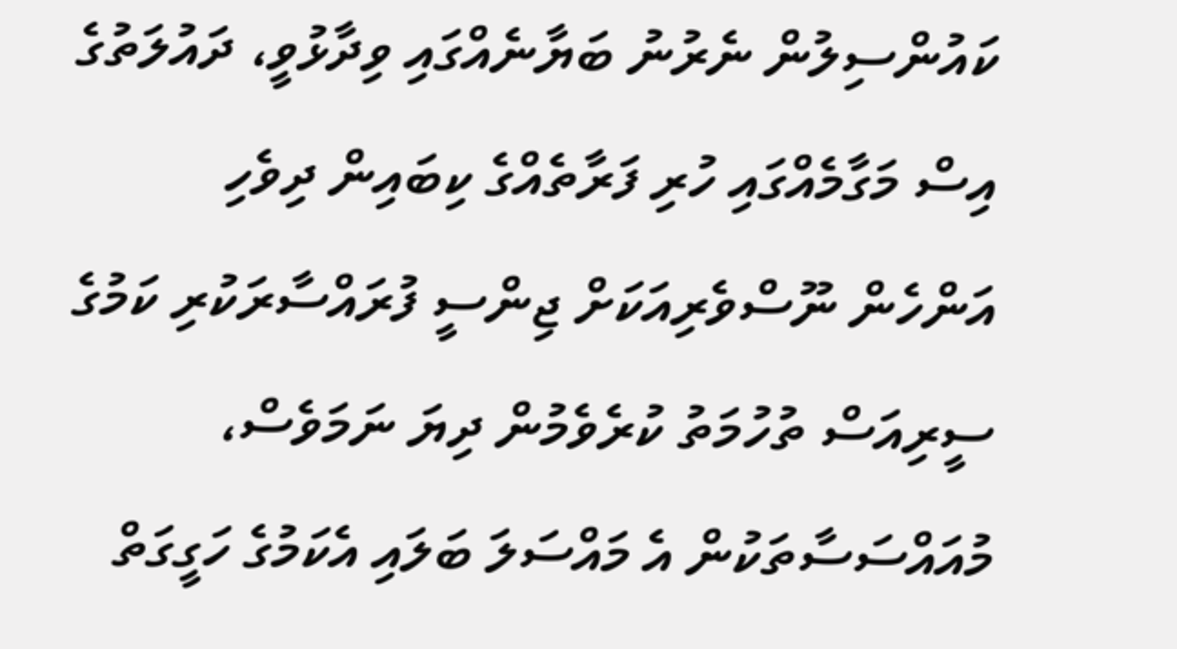ކައުންސިލުން ނެރުނު ބަޔާނެއްގައި ވިދާޅުވީ، ދައުލަތުގެ އިސް މަގާމެއްގައި ހުރި ފަރާތެއްގެ ކިބައިން ދިވެހި އަންހެން ނޫސްވެރިއަކަށް ޖިންސީ ފުރައްސާރަކުރި ކަމުގެ ސީރިއަސް ތުހުމަތު ކުރެވެމުން ދިޔަ ނަމަވެސް، މުއައްސަސާތަކުން އެ މައްސަލަ ބަލައި އެކަމުގެ ހަގީގަތް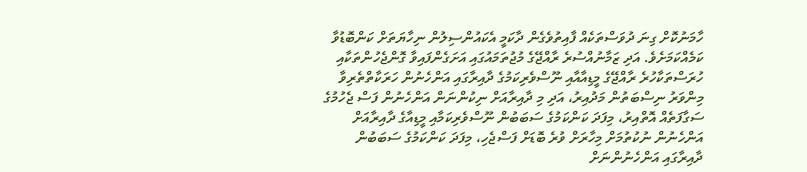ހާމަނުކޮށް ގިނަ ދުވަސްތަކެއް ފާއިތުވެގެން ދާކަމީ އެކައުންސިލުން ނިހާޔަތަށް ކަންބޮޑުވާ ކަމެއްކަމަށެވެ. އަދި ޒަމާނުއްސުރެ ރާއްޖޭގެ މުޖުތަމައުގައި އަށަގެންފައިވާ ގޮންޖެހުންތަކާއި ހުރަސްތަކާހުރެ ރާއްޖޭގެ މީޑިއާއާއި ނޫސްވެރިކަމުގެ ދާއިރާގައި އަންހެނުން ހަރަކާތްތެރިވާ މިންވަރު ނިސްބަތުން މަދުއިރު، އަދި މި ދާއިރާއަށް ނިކުންނަން އަންހެނުން ފަސް ޖެހުމުގެ ސަގާފަތެއް އޮތްއިރު، މިފަދަ ކަންކަމުގެ ސަބަބުން ނޫސްވެރިކަމާއި މީޑިއާގެ ދާއިރާއަށް އަންހެނުން ނުކުތުމަށް މިހާރަށް ވުރެ ބޮޑަށް ފަސްޖެހި، މިފަދަ ކަންކަމުގެ ސަބަބުން ދާއިރާގައި އަންހެނުންނަށް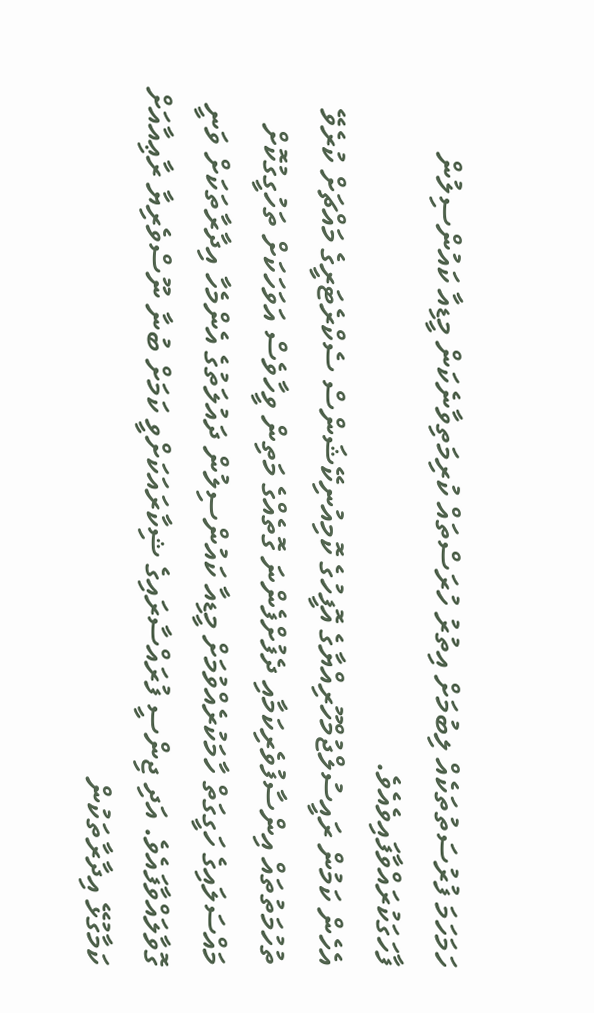ހަމަހަމަ ފުރުސަތުތަކެއް ލިބުމަށް އިތުރު ހުރަސްތައް ކުރިމަތިވާނެކަން މީޑިއާ ކައުންސިލުން ފާހަގަކުރައްވާފައިވެއެވެ.
އެހެން ކަމުން ރައީސުލްޖުމްހޫރިއްޔާގެ އޮފީހުގެ ކޮމިއުނިކޭޝަންސް ސެކްރެޓަރީގެ މައްޗަށް ކުރެވޭ ތުހުމަތުތައް އިންސާފުވެރިކަމާއި ދެފުށްފެންނަ ގޮތެއްގެ މަތިން ވީހާވެސް އަވަހަކަށް ތަހުގީގުކޮށް މައްސަލައިގެ ހަގީގަތް ހާމަކުރެއްވުމަށް މީޑިއާ ކައުންސިލުން ދައުލަތުގެ އެންމެހާ އިދާރާތަކަށް ވަނީ ގޮވާލައްވާފައެވެ. އަދި ޖިންސީ ފުރައްސާރައިގެ ޝިކާރައަކަށްވީ ކަމަށް ބުނާ ނޫސްވެރިޔާ ރާޢިއާއަށް ކަމާގުޅޭ އިދާރާތަކުން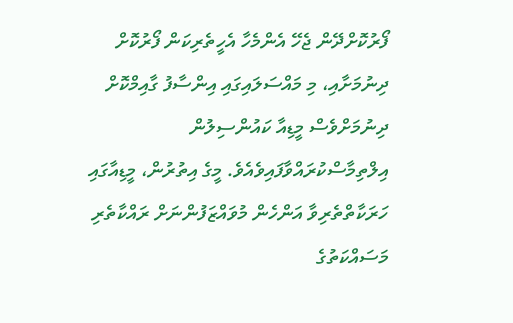ފޯރުކޮށްދޭން ޖެހޭ އެންމެހާ އެހީތެރިކަން ފޯރުކޮށް ދިނުމަށާއި، މި މައްސަލައިގައި އިންސާފު ގާއިމްކޮށް ދިނުމަށްވެސް މީޑިއާ ކައުންސިލުން އިލްތިމާސްކުރައްވާފައިވެއެވެ. މީގެ އިތުރުން، މީޑިއާގައި ހަރަކާތްތެރިވާ އަންހެން މުވައްޒަފުންނަށް ރައްކާތެރި މަސައްކަތުގެ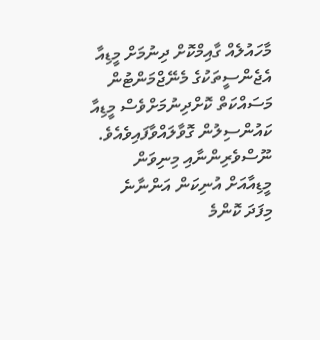މާހައުލެއް ގާއިމްކޮށް ދިނުމަށް މީޑިއާ އެޖެންސީތަކުގެ މެނޭޖްމަންޓުން މަސައްކަތް ކޮށްދިނުމަށްވެސް މީޑިއާ ކައުންސިލުން ގޮވާލައްވާފައިވެއެވެ.
ނޫސްވެރިންނާއި މިނިވަން މީޑިއާއަށް އުނިކަން އަންނާނެ މިފަދަ ކޮންމެ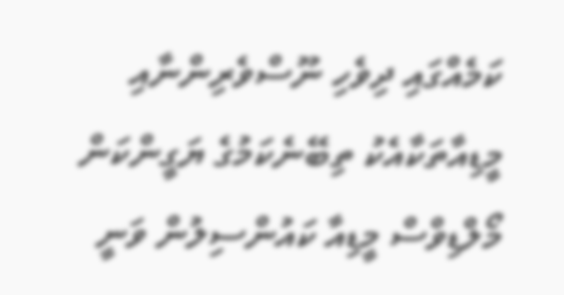ކަމެއްގައި ދިވެހި ނޫސްވެރިންނާއި މީޑިއާތަކާއެކު ތިބޭނެކަމުގެ ޔަގީންކަން މޯލްޑިވްސް މީޑިއާ ކައުންސިލުން ވަނީ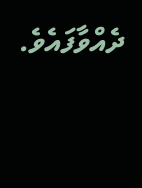ދެއްވާފައެވެ.